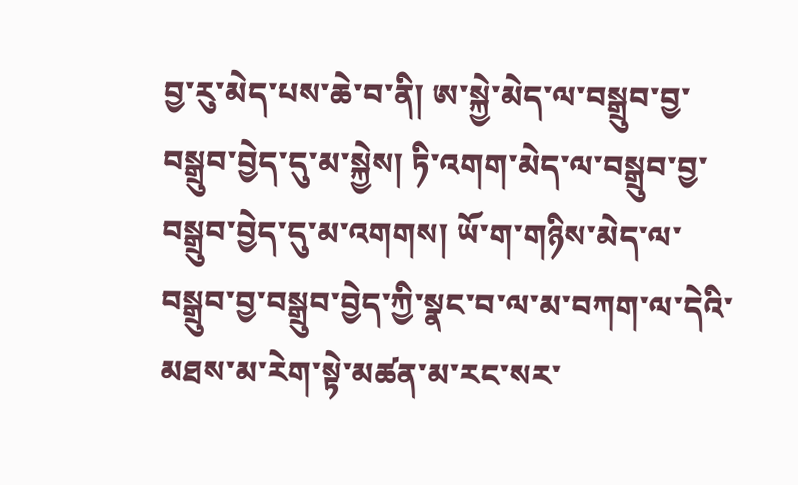བྱ་རུ་མེད་པས་ཆེ་བ་ནི། ཨ་སྐྱེ་མེད་ལ་བསྒྲུབ་བྱ་བསྒྲུབ་བྱེད་དུ་མ་སྐྱེས། ཏི་འགག་མེད་ལ་བསྒྲུབ་བྱ་བསྒྲུབ་བྱེད་དུ་མ་འགགས། ཡོ་ག་གཉིས་མེད་ལ་བསྒྲུབ་བྱ་བསྒྲུབ་བྱེད་ཀྱི་སྣང་བ་ལ་མ་བཀག་ལ་དེའི་མཐས་མ་རེག་སྟེ་མཚན་མ་རང་སར་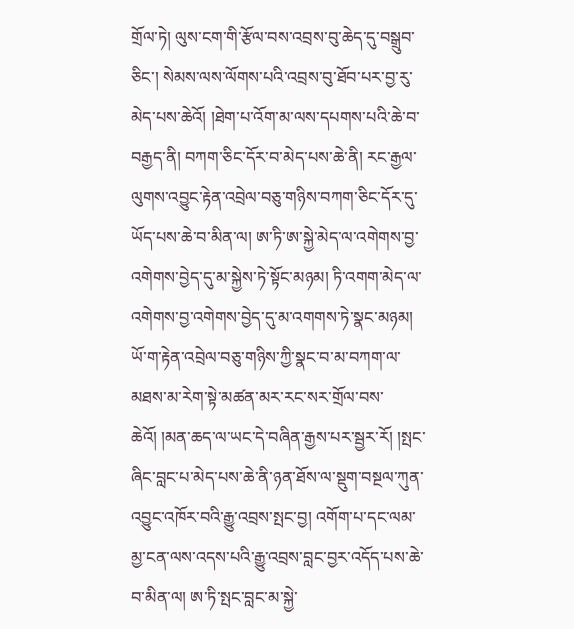གྲོལ་ཏེ། ལུས་ངག་གི་རྩོལ་བས་འབྲས་བུ་ཆེད་དུ་བསྒྲུབ་ཅིང་། སེམས་ལས་ལོགས་པའི་འབྲས་བུ་ཐོབ་པར་བྱ་རུ་མེད་པས་ཆེའོ། །ཐེག་པ་འོག་མ་ལས་དཔགས་པའི་ཆེ་བ་བརྒྱད་ནི། བཀག་ཅིང་དོར་བ་མེད་པས་ཆེ་ནི། རང་རྒྱལ་ལུགས་འབྱུང་རྟེན་འབྲེལ་བཅུ་གཉིས་བཀག་ཅིང་དོར་དུ་ཡོད་པས་ཆེ་བ་མིན་ལ། ཨ་ཏི་ཨ་སྐྱེ་མེད་ལ་འགེགས་བྱ་འགེགས་བྱེད་དུ་མ་སྐྱེས་ཏེ་སྟོང་མཉམ། ཏི་འགག་མེད་ལ་འགེགས་བྱ་འགེགས་བྱེད་དུ་མ་འགགས་ཏེ་སྣང་མཉམ། ཡོ་ག་རྟེན་འབྲེལ་བཅུ་གཉིས་ཀྱི་སྣང་བ་མ་བཀག་ལ་མཐས་མ་རེག་སྟེ་མཚན་མར་རང་སར་གྲོལ་བས་ཆེའོ། །མན་ཆད་ལ་ཡང་དེ་བཞིན་རྒྱས་པར་སྦྱར་རོ། །སྤང་ཞིང་བླང་པ་མེད་པས་ཆེ་ནི་ཉན་ཐོས་ལ་སྡུག་བསྔལ་ཀུན་འབྱུང་འཁོར་བའི་རྒྱུ་འབྲས་སྤང་བྱ། འགོག་པ་དང་ལམ་མྱ་ངན་ལས་འདས་པའི་རྒྱུ་འབྲས་བླང་བྱར་འདོད་པས་ཆེ་བ་མིན་ལ། ཨ་ཏི་སྤང་བླང་མ་སྐྱེ་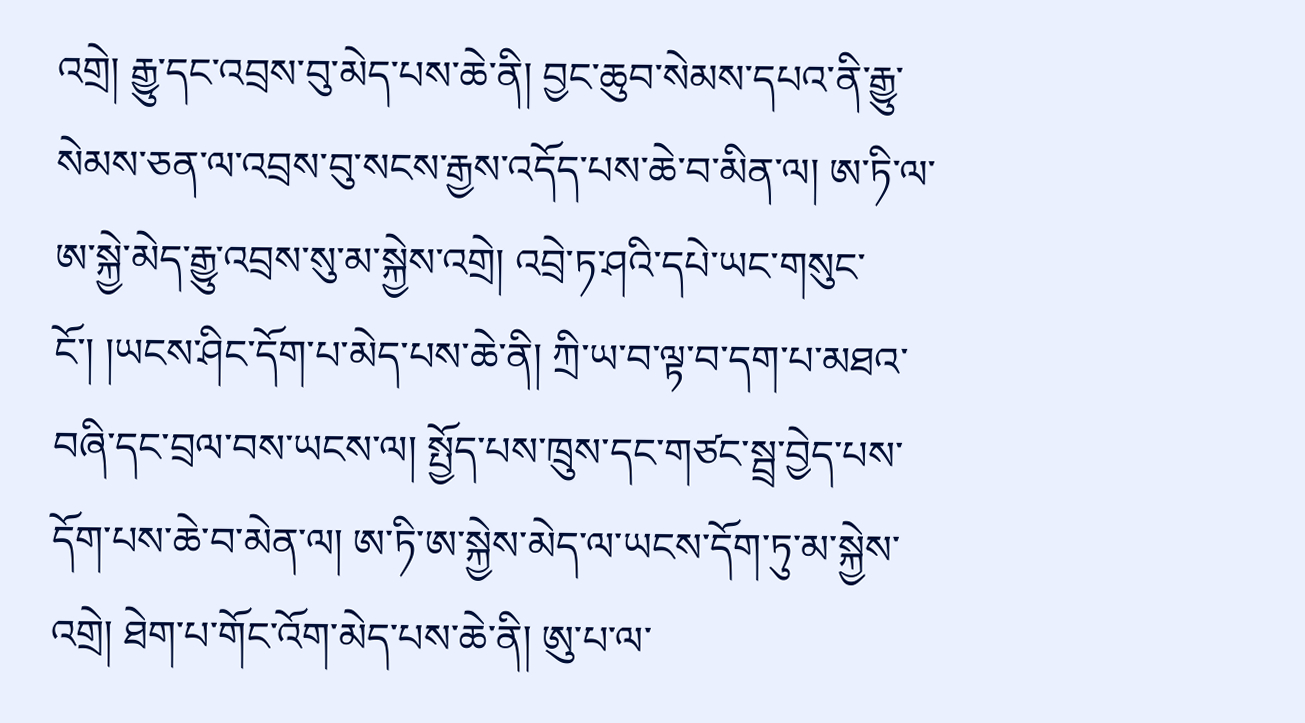འགྲེ། རྒྱུ་དང་འབྲས་བུ་མེད་པས་ཆེ་ནི། བྱང་ཆུབ་སེམས་དཔའ་ནི་རྒྱུ་སེམས་ཅན་ལ་འབྲས་བུ་སངས་རྒྱས་འདོད་པས་ཆེ་བ་མིན་ལ། ཨ་ཏི་ལ་ཨ་སྐྱེ་མེད་རྒྱུ་འབྲས་སུ་མ་སྐྱེས་འགྲེ། འབྲེ་ཏ་ཤའི་དཔེ་ཡང་གསུང་ངོ་། །ཡངས་ཤིང་དོག་པ་མེད་པས་ཆེ་ནི། ཀྲི་ཡ་བ་ལྟ་བ་དག་པ་མཐའ་བཞི་དང་བྲལ་བས་ཡངས་ལ། སྤྱོད་པས་ཁྲུས་དང་གཙང་སྦྲ་བྱེད་པས་དོག་པས་ཆེ་བ་མེན་ལ། ཨ་ཏི་ཨ་སྐྱེས་མེད་ལ་ཡངས་དོག་ཏུ་མ་སྐྱེས་འགྲེ། ཐེག་པ་གོང་འོག་མེད་པས་ཆེ་ནི། ཨུ་པ་ལ་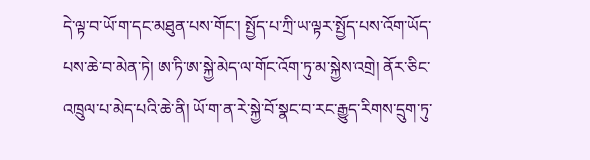དེ་ལྟ་བ་ཡོ་ག་དང་མཐུན་པས་གོང་། སྤྱོད་པ་ཀྲི་ཡ་ལྟར་སྤྱོད་པས་འོག་ཡོད་པས་ཆེ་བ་མེན་ཏེ། ཨ་ཏི་ཨ་སྐྱེ་མེད་ལ་གོང་འོག་ཏུ་མ་སྐྱེས་འགྲེ། ནོར་ཅིང་འཁྲུལ་པ་མེད་པའི་ཆེ་ནི། ཡོ་ག་ན་རེ་སྐྱེ་བོ་སྣང་བ་རང་རྒྱུད་རིགས་དྲུག་ཏུ་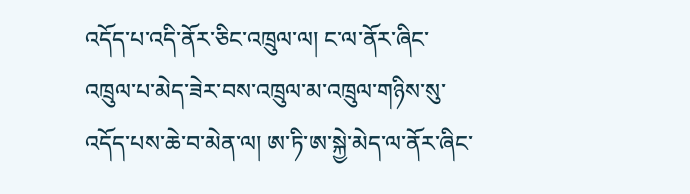འདོད་པ་འདི་ནོར་ཅིང་འཁྲུལ་ལ། ང་ལ་ནོར་ཞིང་འཁྲུལ་པ་མེད་ཟེར་བས་འཁྲུལ་མ་འཁྲུལ་གཉིས་སུ་འདོད་པས་ཆེ་བ་མེན་ལ། ཨ་ཏི་ཨ་སྐྱེ་མེད་ལ་ནོར་ཞིང་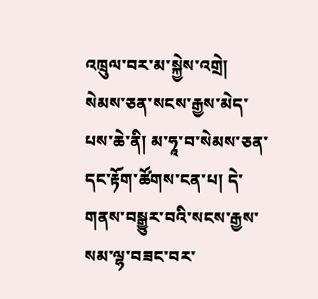འཁྲུལ་བར་མ་སྐྱེས་འགྲེ། སེམས་ཅན་སངས་རྒྱས་མེད་པས་ཆེ་ནི། མ་ཧཱ་བ་སེམས་ཅན་དང་རྟོག་ཚོགས་ངན་པ། དེ་གནས་བསྒྱུར་བའི་སངས་རྒྱས་སམ་ལྷ་བཟང་བར་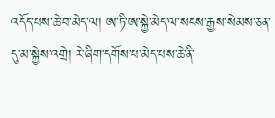འདོད་པས་ཆེ་བ་མེད་ལ། ཨ་ཏི་ཨ་སྐྱེ་མེད་ལ་སངས་རྒྱས་སེམས་ཅན་དུ་མ་སྐྱེས་འགྲེ། རེ་ཞིག་དགོས་པ་མེད་པས་ཆེ་ནི་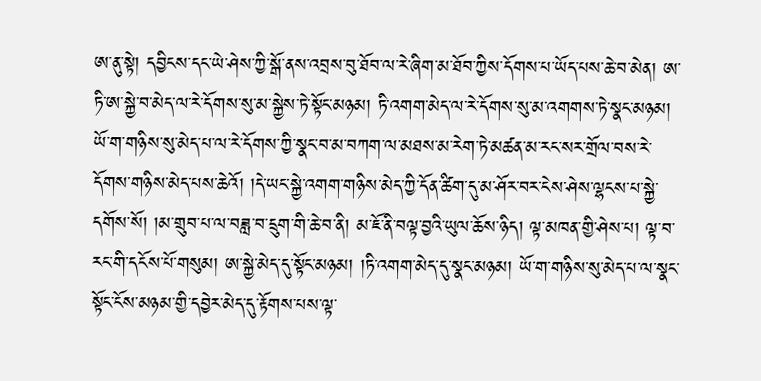ཨ་ནུ་སྟེ། དབྱིངས་དང་ཡེ་ཤེས་ཀྱི་སྒོ་ནས་འབྲས་བུ་ཐོབ་ལ་རེ་ཞིག་མ་ཐོབ་ཀྱིས་དོགས་པ་ཡོད་པས་ཆེ་བ་མེན། ཨ་ཏི་ཨ་སྐྱེ་བ་མེད་ལ་རེ་དོགས་སུ་མ་སྐྱེས་ཏེ་སྟོང་མཉམ། ཏི་འགག་མེད་ལ་རེ་དོགས་སུ་མ་འགགས་ཏེ་སྣང་མཉམ། ཡོ་ག་གཉིས་སུ་མེད་པ་ལ་རེ་དོགས་ཀྱི་སྣང་བ་མ་བཀག་ལ་མཐས་མ་རེག་ཏེ་མཚན་མ་རང་སར་གྲོལ་བས་རེ་དོགས་གཉིས་མེད་པས་ཆེའོ། །དེ་ཡང་སྐྱེ་འགག་གཉིས་མེད་ཀྱི་དོན་ཚིག་དུ་མ་ཤོར་བར་ངེས་ཤེས་ལྷངས་པ་སྐྱེ་དགོས་སོ། །མ་གྲུབ་པ་ལ་བཟླ་བ་དྲུག་གི་ཆེ་བ་ནི། མ་ཇོ་ནི་བལྟ་བྱའི་ཡུལ་ཆོས་ཉིད། ལྟ་མཁན་གྱི་ཤེས་པ། ལྟ་བ་རང་གི་དངོས་པོ་གསུམ། ཨ་སྐྱེ་མེད་དུ་སྟོང་མཉམ། །ཏི་འགག་མེད་དུ་སྣང་མཉམ། ཡོ་ག་གཉིས་སུ་མེད་པ་ལ་སྣང་སྟོང་ངོས་མཉམ་གྱི་དབྱེར་མེད་དུ་རྟོགས་པས་ལྟ་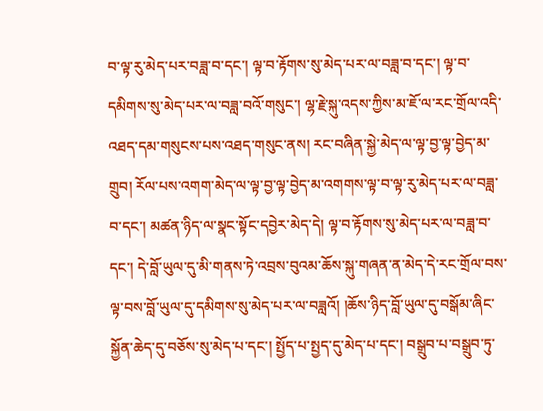བ་ལྟ་རུ་མེད་པར་བཟླ་བ་དང་། ལྟ་བ་རྟོགས་སུ་མེད་པར་ལ་བཟླ་བ་དང་། ལྟ་བ་དམིགས་སུ་མེད་པར་ལ་བཟླ་བའོ་གསུང་། ལྷ་རྗེ་སྐུ་འདས་ཀྱིས་མ་ཇོ་ལ་རང་གྲོལ་འདི་འཐད་དམ་གསུངས་པས་འཐད་གསུང་ནས། རང་བཞིན་སྐྱེ་མེད་ལ་ལྟ་བྱ་ལྟ་བྱེད་མ་གྲུབ། རོལ་པས་འགག་མེད་ལ་ལྟ་བྱ་ལྟ་བྱེད་མ་འགགས་ལྟ་བ་ལྟ་རུ་མེད་པར་ལ་བཟླ་བ་དང་། མཚན་ཉིད་ལ་སྣང་སྟོང་དབྱེར་མེད་དེ། ལྟ་བ་རྟོགས་སུ་མེད་པར་ལ་བཟླ་བ་དང་། དེ་བློ་ཡུལ་དུ་མི་གནས་ཏེ་འབྲས་བུའམ་ཆོས་སྐུ་གཞན་ན་མེད་དེ་རང་གྲོལ་བས་ལྟ་བས་བློ་ཡུལ་དུ་དམིགས་སུ་མེད་པར་ལ་བཟླའོ། །ཆོས་ཉིད་བློ་ཡུལ་དུ་བསྒོམ་ཞིང་སྐྱོན་ཆེད་དུ་བཅོས་སུ་མེད་པ་དང་། སྤྱོད་པ་སྤྱད་དུ་མེད་པ་དང་། བསྒྲུབ་པ་བསྒྲུབ་ཏུ་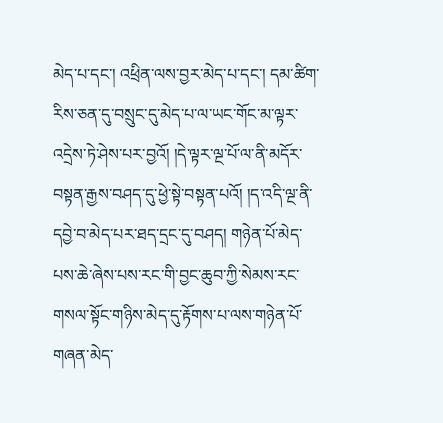མེད་པ་དང་། འཕྲིན་ལས་བྱར་མེད་པ་དང་། དམ་ཚིག་རིས་ཅན་དུ་བསྲུང་དུ་མེད་པ་ལ་ཡང་གོང་མ་ལྟར་འདྲེས་ཏེ་ཤེས་པར་བྱའོ། །དེ་ལྟར་ལྔ་པོ་ལ་ནི་མདོར་བསྟན་རྒྱས་བཤད་དུ་ཕྱེ་སྟེ་བསྟན་པའོ། །ད་འདི་ལྔ་ནི་དབྱེ་བ་མེད་པར་ཐད་དྲང་དུ་བཤད། གཉེན་པོ་མེད་པས་ཆེ་ཞེས་པས་རང་གི་བྱང་ཆུབ་ཀྱི་སེམས་རང་གསལ་སྟོང་གཉིས་མེད་དུ་རྟོགས་པ་ལས་གཉེན་པོ་གཞན་མེད་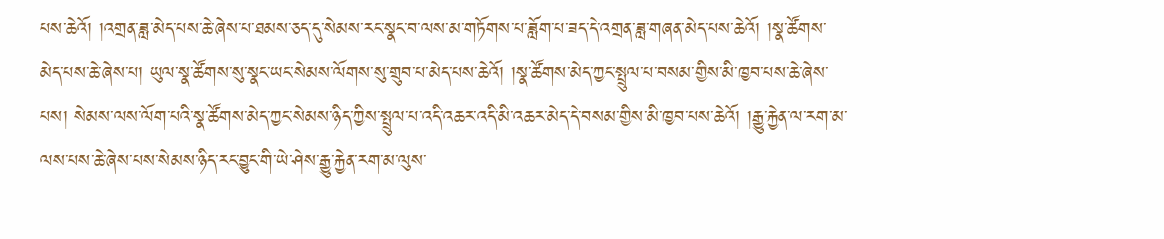པས་ཆེའོ། །འགྲན་ཟླ་མེད་པས་ཆེ་ཞེས་པ་ཐམས་ཅད་དུ་སེམས་རང་སྣང་བ་ལས་མ་གཏོགས་པ་ཟློག་པ་ཟད་དེ་འགྲན་ཟླ་གཞན་མེད་པས་ཆེའོ། །སྣ་ཚོགས་མེད་པས་ཆེ་ཞེས་པ། ཡུལ་སྣ་ཚོགས་སུ་སྣང་ཡང་སེམས་ལོགས་སུ་གྲུབ་པ་མེད་པས་ཆེའོ། །སྣ་ཚོགས་མེད་ཀྱང་སྤྲུལ་པ་བསམ་གྱིས་མི་ཁྱབ་པས་ཆེ་ཞེས་པས། སེམས་ལས་ལོག་པའི་སྣ་ཚོགས་མེད་ཀྱང་སེམས་ཉིད་ཀྱིས་སྤྲུལ་པ་འདི་འཆར་འདི་མི་འཆར་མེད་དེ་བསམ་གྱིས་མི་ཁྱབ་པས་ཆེའོ། །རྒྱུ་རྐྱེན་ལ་རག་མ་ལས་པས་ཆེ་ཞེས་པས་སེམས་ཉིད་རང་བྱུང་གི་ཡེ་ཤེས་རྒྱུ་རྐྱེན་རག་མ་ལུས་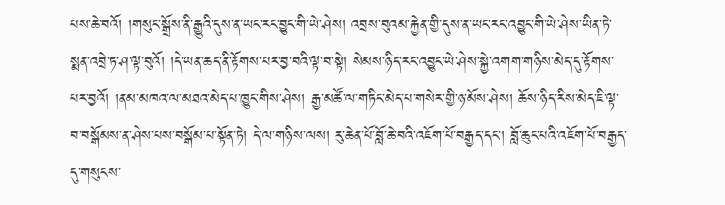པས་ཆེ་བའོ། །གསུང་སྒྲོས་ནི་རྒྱུའི་དུས་ན་ཡང་རང་བྱུང་གི་ཡེ་ཤེས། འབྲས་བུའམ་རྐྱེན་གྱི་དུས་ན་ཡང་རང་འབྱུང་གི་ཡེ་ཤེས་ཡིན་ཏེ་སྨན་འབྲེ་ཏ་ཤ་ལྟ་བུའོ། །དེ་ཡན་ཆད་ནི་རྟོགས་པར་བྱ་བའི་ལྟ་བ་སྟེ། སེམས་ཉིད་རང་འབྱུང་ཡེ་ཤེས་སྐྱེ་འགག་གཉིས་མེད་དུ་རྟོགས་པར་བྱའོ། །ནམ་མཁའ་ལ་མཐའ་མེད་པ་ཁྱུང་གིས་ཤེས། རྒྱ་མཚོ་ལ་གཏིང་མེད་པ་གསེར་གྱི་ཉ་མོས་ཤེས། ཆོས་ཉིད་རིས་མེད་ཇི་ལྟ་བ་བསྒོམས་ན་ཤེས་པས་བསྒོམ་པ་སྟོན་ཏེ། དེ་ལ་གཉིས་ལས། རུ་ཆེན་པོ་བློ་ཆེ་བའི་འཇོག་པོ་བརྒྱད་དང་། བློ་ཆུང་པའི་འཇོག་པོ་བརྒྱད་དུ་གསུངས་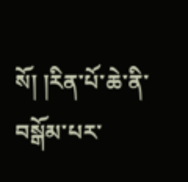སོ། །རིན་པོ་ཆེ་ནི་བསྒོམ་པར་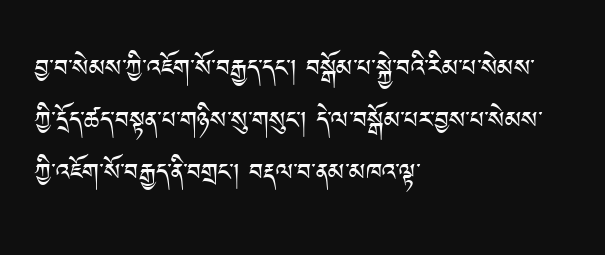བྱ་བ་སེམས་ཀྱི་འཇོག་སོ་བརྒྱད་དང་། བསྒོམ་པ་སྐྱེ་བའི་རིམ་པ་སེམས་ཀྱི་དྲོད་ཚད་བསྟན་པ་གཉིས་སུ་གསུང་། དེ་ལ་བསྒོམ་པར་བྱས་པ་སེམས་ཀྱི་འཇོག་སོ་བརྒྱད་ནི་བགྲང་། བརྡལ་བ་ནམ་མཁའ་ལྟ་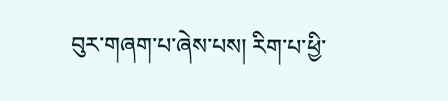བུར་གཞག་པ་ཞེས་པས། རིག་པ་ཕྱི་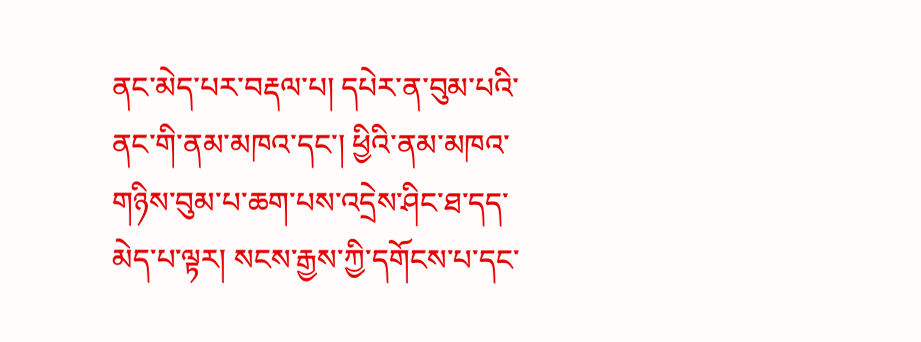ནང་མེད་པར་བརྡལ་པ། དཔེར་ན་བུམ་པའི་ནང་གི་ནམ་མཁའ་དང་། ཕྱིའི་ནམ་མཁའ་གཉིས་བུམ་པ་ཆག་པས་འདྲེས་ཤིང་ཐ་དད་མེད་པ་ལྟར། སངས་རྒྱས་ཀྱི་དགོངས་པ་དང་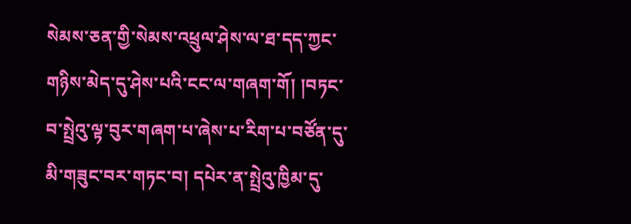སེམས་ཅན་གྱི་སེམས་འཕྲུལ་ཤེས་ལ་ཐ་དད་ཀྱང་གཉིས་མེད་དུ་ཤེས་པའི་ངང་ལ་གཞག་གོ། །བཏང་བ་སྤྲེའུ་ལྟ་བུར་གཞག་པ་ཞེས་པ་རིག་པ་བཙོན་དུ་མི་གཟུང་བར་གཏང་བ། དཔེར་ན་སྤྲེའུ་ཁྱིམ་དུ་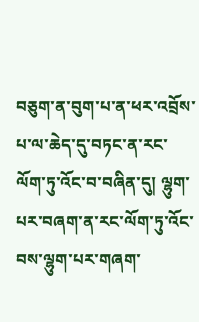བཅུག་ན་བུག་པ་ན་ཕར་འབྲོས་པ་ལ་ཆེད་དུ་བཏང་ན་རང་ལོག་ཏུ་འོང་བ་བཞིན་དུ། ལྷུག་པར་བཞག་ན་རང་ལོག་ཏུ་འོང་བས་ལྷུག་པར་གཞག་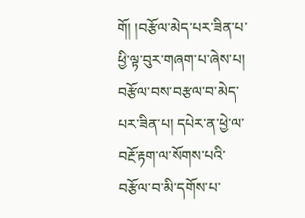གོ། །བརྩོལ་མེད་པར་ཟིན་པ་ཕྱི་ལྟ་བུར་གཞག་པ་ཞེས་པ། བརྩོལ་བས་བརྩལ་བ་མེད་པར་ཟིན་པ། དཔེར་ན་ཕྱེ་ལ་བརྔོ་རྟག་ལ་སོགས་པའི་བརྩོལ་བ་མི་དགོས་པ་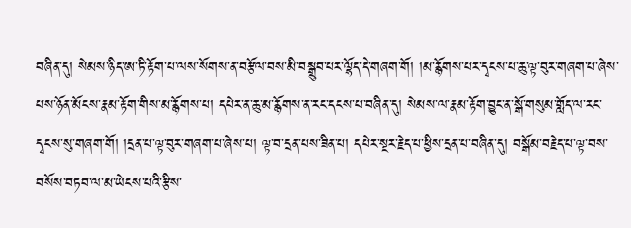བཞིན་དུ། སེམས་ཉིད་ཨ་ཏི་རྟོག་པ་ལས་སོགས་ན་བརྩོལ་བས་མི་བསྒྲུབ་པར་ལྷོད་དེ་གཞག་གོ། །མ་རྙོགས་པར་དྭངས་པ་ཆུ་ལྟ་བུར་གཞག་པ་ཞེས་པས་ཉོན་མོངས་རྣམ་རྟོག་གིས་མ་རྙོགས་པ། དཔེར་ན་ཆུ་མ་རྙོགས་ན་རང་དངས་པ་བཞིན་དུ། སེམས་ལ་རྣམ་རྟོག་བྱུང་ན་སྒོ་གསུམ་གློད་ལ་རང་དྭངས་སུ་གཞག་གོ། །དྲན་པ་ལྟ་བུར་གཞག་པ་ཞེས་པ། ལྟ་བ་དྲན་པས་ཟིན་པ། དཔེར་སྔར་རྗེད་པ་ཕྱིས་དྲན་པ་བཞིན་དུ། བསྒོམ་བརྗེད་པ་ལྟ་བས་བསོས་བཏབ་ལ་མ་ཡེངས་པའི་རྩིས་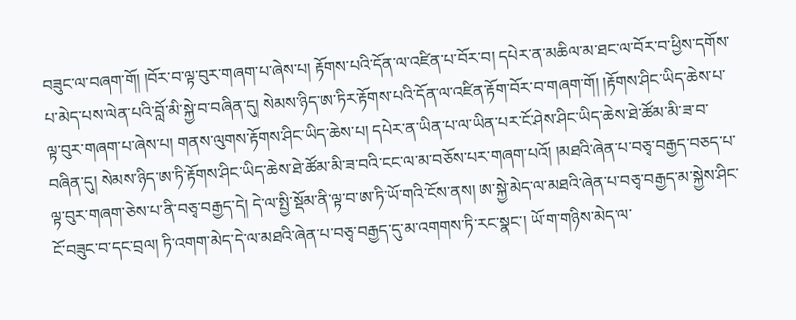བཟུང་ལ་བཞག་གོ། །བོར་བ་ལྟ་བུར་གཞག་པ་ཞེས་པ། རྟོགས་པའི་དོན་ལ་འཛིན་པ་བོར་བ། དཔེར་ན་མཆིལ་མ་ཐང་ལ་བོར་བ་ཕྱིས་དགོས་པ་མེད་པས་ལེན་པའི་བློ་མི་སྐྱེ་བ་བཞིན་དུ། སེམས་ཉིད་ཨ་ཏིར་རྟོགས་པའི་དོན་ལ་འཛིན་རྟོག་བོར་བ་གཞག་གོ། །རྟོགས་ཤིང་ཡིད་ཆེས་པ་ལྟ་བུར་གཞག་པ་ཞེས་པ། གནས་ལུགས་རྟོགས་ཤིང་ཡིད་ཆེས་པ། དཔེར་ན་ཡིན་པ་ལ་ཡིན་པར་ངོ་ཤེས་ཤིང་ཡིད་ཆེས་ཐེ་ཚོམ་མི་ཟ་བ་བཞིན་དུ། སེམས་ཉིད་ཨ་ཏི་རྟོགས་ཤིང་ཡིད་ཆེས་ཐེ་ཚོམ་མི་ཟ་བའི་ངང་ལ་མ་བཅོས་པར་གཞག་པའོ། །མཐའི་ཞེན་པ་བཅྭ་བརྒྱད་བཅད་པ་ལྟ་བུར་གཞག་ཅེས་པ་ནི་བཅྭ་བརྒྱད་དེ། དེ་ལ་སྤྱི་སྡོམ་ནི་ལྟ་བ་ཨ་ཏི་ཡོ་གའི་ངོས་ནས། ཨ་སྐྱེ་མེད་ལ་མཐའི་ཞེན་པ་བཅྭ་བརྒྱད་མ་སྐྱེས་ཤིང་ངོ་བཟུང་བ་དང་བྲལ། ཏི་འགག་མེད་དེ་ལ་མཐའི་ཞེན་པ་བཅྭ་བརྒྱད་དུ་མ་འགགས་ཏི་རང་སྣང་། ཡོ་ག་གཉིས་མེད་ལ་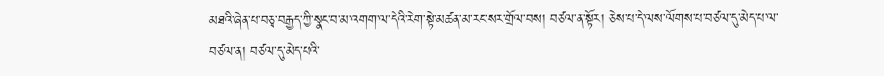མཐའི་ཞེན་པ་བཅྭ་བརྒྱད་ཀྱི་སྣང་བ་མ་འགག་ལ་དེའི་རེག་སྟེ་མཚན་མ་རང་སར་གྲོལ་བས། བཙལ་ན་སྟོར། ཅེས་པ་དེ་ལས་ལོགས་པ་བཙལ་དུ་མེད་པ་ལ་བཙལ་ན། བཙལ་དུ་མེད་པའི་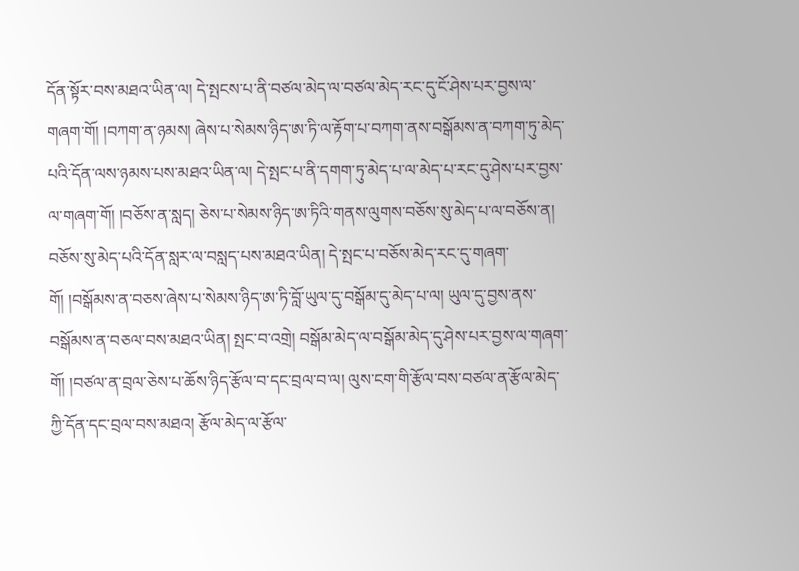དོན་སྟོར་བས་མཐའ་ཡིན་ལ། དེ་སྤངས་པ་ནི་བཙལ་མེད་ལ་བཙལ་མེད་རང་དུ་ངོ་ཤེས་པར་བྱས་ལ་གཞག་གོ། །བཀག་ན་ཉམས། ཞེས་པ་སེམས་ཉིད་ཨ་ཏི་ལ་རྟོག་པ་བཀག་ནས་བསྒོམས་ན་བཀག་ཏུ་མེད་པའི་དོན་ལས་ཉམས་པས་མཐའ་ཡིན་ལ། དེ་སྤང་པ་ནི་དགག་ཏུ་མེད་པ་ལ་མེད་པ་རང་དུ་ཤེས་པར་བྱས་ལ་གཞག་གོ། །བཅོས་ན་སླད། ཅེས་པ་སེམས་ཉིད་ཨ་ཏིའི་གནས་ལུགས་བཅོས་སུ་མེད་པ་ལ་བཅོས་ན། བཅོས་སུ་མེད་པའི་དོན་སླར་ལ་བསླད་པས་མཐའ་ཡིན། དེ་སྤང་པ་བཅོས་མེད་རང་དུ་གཞག་གོ། །བསྒོམས་ན་བཅས་ཞེས་པ་སེམས་ཉིད་ཨ་ཏི་བློ་ཡུལ་དུ་བསྒོམ་དུ་མེད་པ་ལ། ཡུལ་དུ་བྱས་ནས་བསྒོམས་ན་བཅལ་བས་མཐའ་ཡིན། སྤང་བ་འགྲེ། བསྒོམ་མེད་ལ་བསྒོམ་མེད་དུ་ཤེས་པར་བྱས་ལ་གཞག་གོ། །བཙལ་ན་བྲལ་ཅེས་པ་ཆོས་ཉིད་རྩོལ་བ་དང་བྲལ་བ་ལ། ལུས་ངག་གི་རྩོལ་བས་བཙལ་ན་རྩོལ་མེད་ཀྱི་དོན་དང་བྲལ་བས་མཐའ། རྩོལ་མེད་ལ་རྩོལ་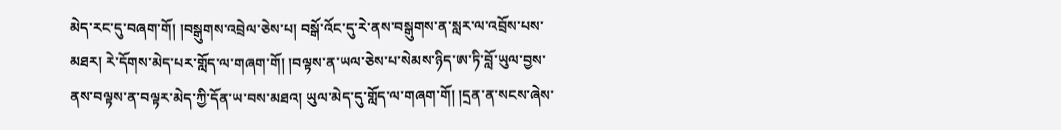མེད་རང་དུ་བཞག་གོ། །བསྒུགས་འབྲེལ་ཅེས་པ། བསྒོ་འོང་དུ་རེ་ནས་བསྒུགས་ན་སླར་ལ་འབྲོས་པས་མཐར། རེ་དོགས་མེད་པར་གློད་ལ་གཞག་གོ། །བལྟས་ན་ཡལ་ཅེས་པ་སེམས་ཉིད་ཨ་ཏི་བློ་ཡུལ་བྱས་ནས་བལྟས་ན་བལྟར་མེད་ཀྱི་དོན་ཡ་བས་མཐའ། ཡུལ་མེད་དུ་གློད་ལ་གཞག་གོ། །དྲན་ན་སངས་ཞེས་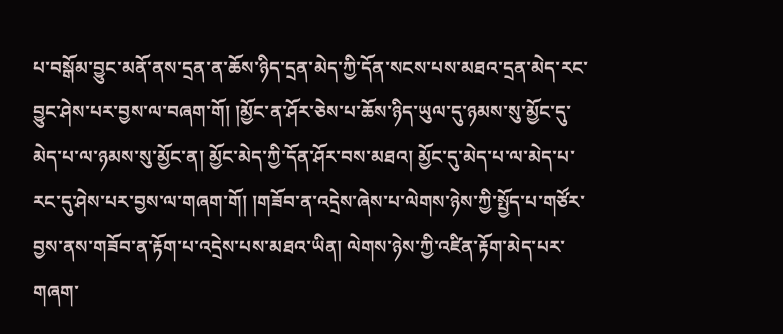པ་བསྒོམ་བྱུང་མནོ་ནས་དྲན་ན་ཆོས་ཉིད་དྲན་མེད་ཀྱི་དོན་སངས་པས་མཐའ་དྲན་མེད་རང་བྱུང་ཤེས་པར་བྱས་ལ་བཞག་གོ། །མྱོང་ན་ཤོར་ཅེས་པ་ཆོས་ཉིད་ཡུལ་དུ་ཉམས་སུ་མྱོང་དུ་མེད་པ་ལ་ཉམས་སུ་མྱོང་ན། མྱོང་མེད་ཀྱི་དོན་ཤོར་བས་མཐའ། མྱོང་དུ་མེད་པ་ལ་མེད་པ་རང་དུ་ཤེས་པར་བྱས་ལ་གཞག་གོ། །གཟོབ་ན་འདྲེས་ཞེས་པ་ལེགས་ཉེས་ཀྱི་སྤྱོད་པ་གཙོར་བྱས་ནས་གཟོབ་ན་རྟོག་པ་འདྲེས་པས་མཐའ་ཡིན། ལེགས་ཉེས་ཀྱི་འཛིན་རྟོག་མེད་པར་གཞག་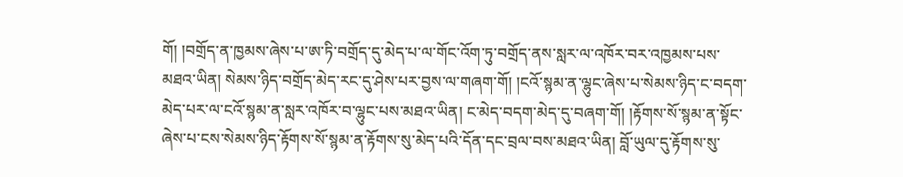གོ། །བགྲོད་ན་ཁྱམས་ཞེས་པ་ཨ་ཏི་བགྲོད་དུ་མེད་པ་ལ་གོང་འོག་ཏུ་བགྲོད་ནས་སླར་ལ་འཁོར་བར་འཁྱམས་པས་མཐའ་ཡིན། སེམས་ཉིད་བགྲོད་མེད་རང་དུ་ཤེས་པར་བྱས་ལ་གཞག་གོ། །ངའོ་སྙམ་ན་ལྷུང་ཞེས་པ་སེམས་ཉིད་ང་བདག་མེད་པར་ལ་ངའོ་སྙམ་ན་སླར་འཁོར་བ་ལྷུང་པས་མཐའ་ཡིན། ང་མེད་བདག་མེད་དུ་བཞག་གོ། །རྟོགས་སོ་སྙམ་ན་སྟོང་ཞེས་པ་ངས་སེམས་ཉིད་རྟོགས་སོ་སྙམ་ན་རྟོགས་སུ་མེད་པའི་དོན་དང་བྲལ་བས་མཐའ་ཡིན། བློ་ཡུལ་དུ་རྟོགས་སུ་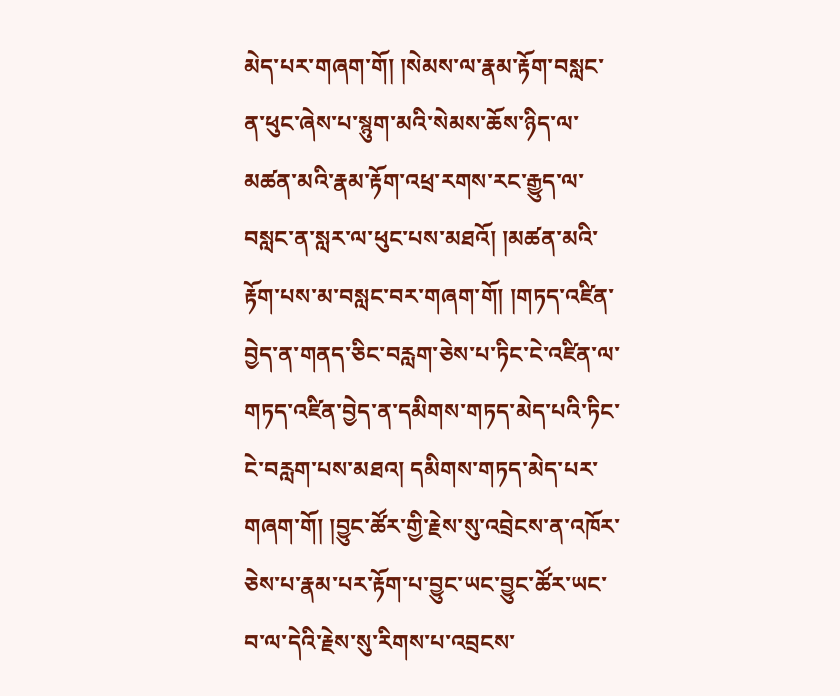མེད་པར་གཞག་གོ། །སེམས་ལ་རྣམ་རྟོག་བསླང་ན་ཕུང་ཞེས་པ་སྙུག་མའི་སེམས་ཆོས་ཉིད་ལ་མཚན་མའི་རྣམ་རྟོག་འཕྲ་རགས་རང་རྒྱུད་ལ་བསླང་ན་སླར་ལ་ཕུང་པས་མཐའོ། །མཚན་མའི་རྟོག་པས་མ་བསླང་བར་གཞག་གོ། །གཏད་འཛིན་བྱེད་ན་གནད་ཅིང་བརླག་ཅེས་པ་ཏིང་ངེ་འཛིན་ལ་གཏད་འཛིན་བྱེད་ན་དམིགས་གཏད་མེད་པའི་ཏིང་ངེ་བརླག་པས་མཐའ། དམིགས་གཏད་མེད་པར་གཞག་གོ། །བྱུང་ཚོར་གྱི་རྗེས་སུ་འབྲེངས་ན་འཁོར་ཅེས་པ་རྣམ་པར་རྟོག་པ་བྱུང་ཡང་བྱུང་ཚོར་ཡང་བ་ལ་དེའི་རྗེས་སུ་རིགས་པ་འབྲངས་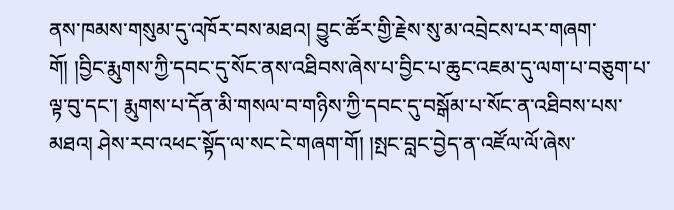ནས་ཁམས་གསུམ་དུ་འཁོར་བས་མཐའ། བྱུང་ཚོར་གྱི་རྗེས་སུ་མ་འབྲེངས་པར་གཞག་གོ། །བྱིང་རྨུགས་ཀྱི་དབང་དུ་སོང་ནས་འཐིབས་ཞེས་པ་བྱིང་པ་ཆུང་འཇམ་དུ་ལག་པ་བཅུག་པ་ལྟ་བུ་དང་། རྨུགས་པ་དོན་མི་གསལ་བ་གཉིས་ཀྱི་དབང་དུ་བསྒོམ་པ་སོང་ན་འཐིབས་པས་མཐའ། ཤེས་རབ་འཕང་སྟོད་ལ་སང་ངེ་གཞག་གོ། །སྤང་བླང་བྱེད་ན་འཛོལ་ལོ་ཞེས་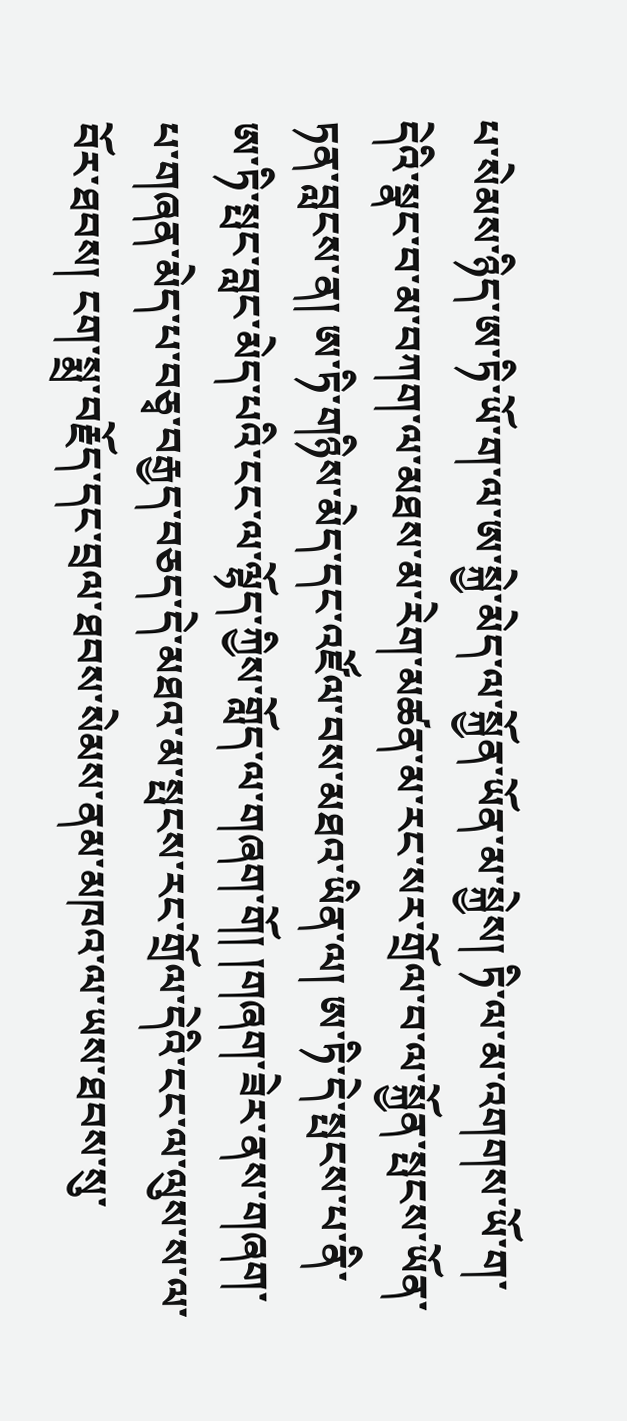པ་སེམས་ཉིད་ཨ་ཏི་ཡོ་ག་ལ་ཨ་སྐྱེ་མེད་ལ་སྐྱོན་ཡོན་མ་སྐྱེས། ཏི་ལ་མ་འགགས་ཡོ་ག་དེའི་སྣང་བ་མ་བཀག་ལ་མཐས་མ་རེག་མཚན་མ་རང་སར་གྲོལ་བ་ལ་སྐྱོན་སྤངས་ཡོན་ཏན་བླངས་ན། ཨ་ཏི་གཉིས་མེད་དང་འཛོལ་བས་མཐའ་ཡིན་ལ། ཨ་ཏི་དེ་སྤངས་པ་ནི་ཨ་ཏི་སྤང་བླང་མེད་པའི་ངང་ལ་ལྷོད་ཀྱིས་གློད་ལ་གཞག་གོ། །གཞག་ཟེར་ནས་གཞག་པ་གཞན་མེད་པ་བཅྭ་བརྒྱད་བཅད་དེ་མཐའ་མ་སྤངས་རང་གྲོལ་དེའི་ངང་ལ་ལུས་ས་ལ་བོར་ཐབས། ངག་སྨྲ་བརྗོད་དང་བྲལ་ཐབས་སེམས་ནམ་མཁའ་ལ་ཡས་ཐབས་སུ་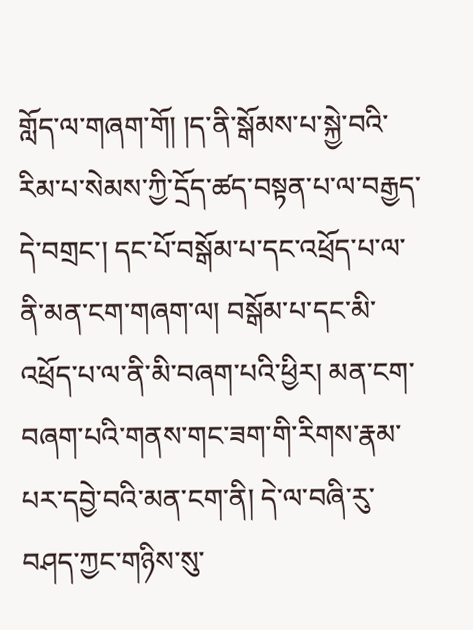གློད་ལ་གཞག་གོ། །ད་ནི་སྒོམས་པ་སྐྱེ་བའི་རིམ་པ་སེམས་ཀྱི་དྲོད་ཚད་བསྟན་པ་ལ་བརྒྱད་དེ་བགྲང་། དང་པོ་བསྒོམ་པ་དང་འཕྲོད་པ་ལ་ནི་མན་ངག་གཞག་ལ། བསྒོམ་པ་དང་མི་འཕྲོད་པ་ལ་ནི་མི་བཞག་པའི་ཕྱིར། མན་ངག་བཞག་པའི་གནས་གང་ཟག་གི་རིགས་རྣམ་པར་དབྱེ་བའི་མན་ངག་ནི། དེ་ལ་བཞི་རུ་བཤད་ཀྱང་གཉིས་སུ་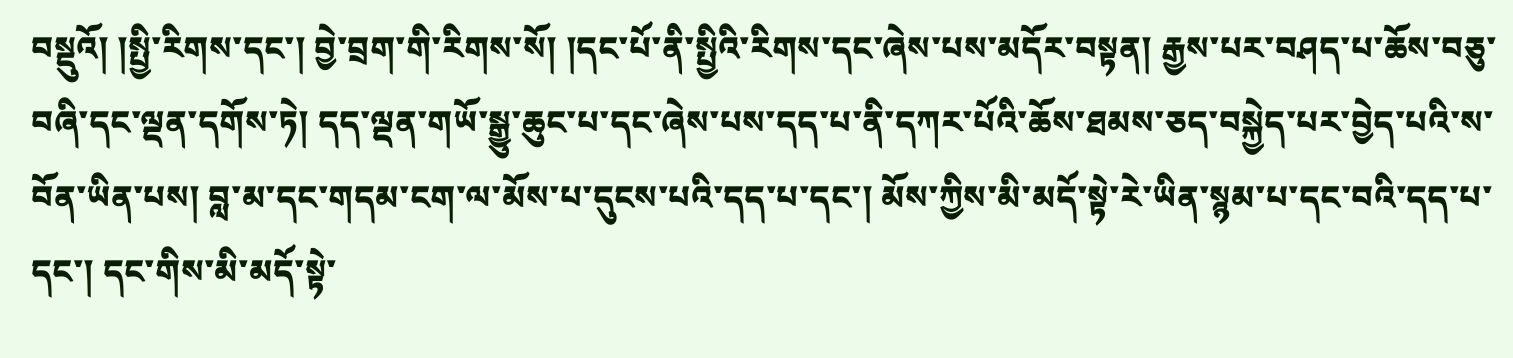བསྡུའོ། །སྤྱི་རིགས་དང་། བྱེ་བྲག་གི་རིགས་སོ། །དང་པོ་ནི་སྤྱིའི་རིགས་དང་ཞེས་པས་མདོར་བསྟན། རྒྱས་པར་བཤད་པ་ཆོས་བཅུ་བཞི་དང་ལྡན་དགོས་ཏེ། དད་ལྡན་གཡོ་སྒྱུ་ཆུང་པ་དང་ཞེས་པས་དད་པ་ནི་དཀར་པོའི་ཆོས་ཐམས་ཅད་བསྐྱེད་པར་བྱེད་པའི་ས་བོན་ཡིན་པས། བླ་མ་དང་གདམ་ངག་ལ་མོས་པ་དུངས་པའི་དད་པ་དང་། མོས་ཀྱིས་མི་མདོ་སྟེ་རེ་ཡིན་སྙམ་པ་དང་བའི་དད་པ་དང་། དང་གིས་མི་མདོ་སྟེ་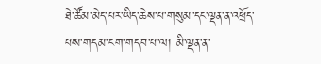ཐེ་ཚོམ་མེད་པར་ཡིད་ཆེས་པ་གསུམ་དང་ལྡན་ན་འཕྲོད་པས་གདམ་ངག་གདབ་པ་ལ། མི་ལྡན་ན་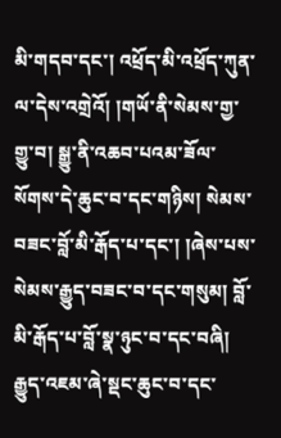མི་གདབ་དང་། འཕྲོད་མི་འཕྲོད་ཀུན་ལ་དེས་འགྲེའོ། །གཡོ་ནི་སེམས་གྱ་གྱུ་བ། སྒྱུ་ནི་འཆབ་པའམ་ཟོལ་སོགས་དེ་ཆུང་བ་དང་གཉིས། སེམས་བཟང་བློ་མི་རྒོད་པ་དང་། །ཞེས་པས་སེམས་རྒྱུད་བཟང་བ་དང་གསུམ། བློ་མི་རྒོད་པ་བློ་སྣ་ཉུང་བ་དང་བཞི། རྒྱུད་འཇམ་ཞེ་སྡང་ཆུང་བ་དང་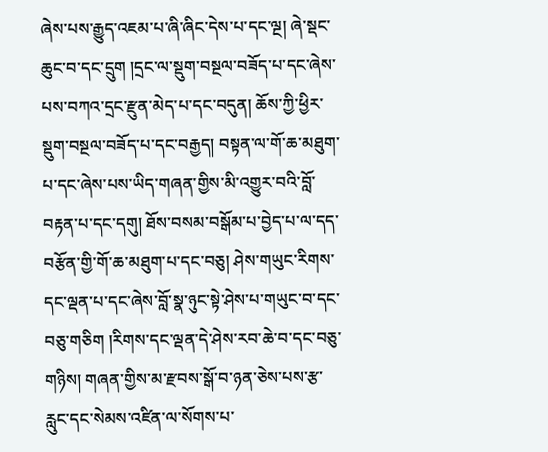ཞེས་པས་རྒྱུད་འཇམ་པ་ཞི་ཞིང་དེས་པ་དང་ལྔ། ཞེ་སྡང་ཆུང་བ་དང་དྲུག །དྲང་ལ་སྡུག་བསྔལ་བཟོད་པ་དང་ཞེས་པས་བཀའ་དྲང་རྫུན་མེད་པ་དང་བདུན། ཆོས་ཀྱི་ཕྱིར་སྡུག་བསྔལ་བཟོད་པ་དང་བརྒྱད། བསྟན་ལ་གོ་ཆ་མཐུག་པ་དང་ཞེས་པས་ཡིད་གཞན་གྱིས་མི་འགྱུར་བའི་བློ་བརྟན་པ་དང་དགུ། ཐོས་བསམ་བསྒོམ་པ་བྱེད་པ་ལ་དད་བརྩོན་གྱི་གོ་ཆ་མཐུག་པ་དང་བཅུ། ཤེས་གཡུང་རིགས་དང་ལྡན་པ་དང་ཞེས་བློ་སྣ་ཉུང་སྟེ་ཤེས་པ་གཡུང་བ་དང་བཅུ་གཅིག །རིགས་དང་ལྡན་དེ་ཤེས་རབ་ཆེ་བ་དང་བཅུ་གཉིས། གཞན་གྱིས་མ་རྫབས་སྒོ་བ་ཉན་ཅེས་པས་རྩ་རླུང་དང་སེམས་འཛིན་ལ་སོགས་པ་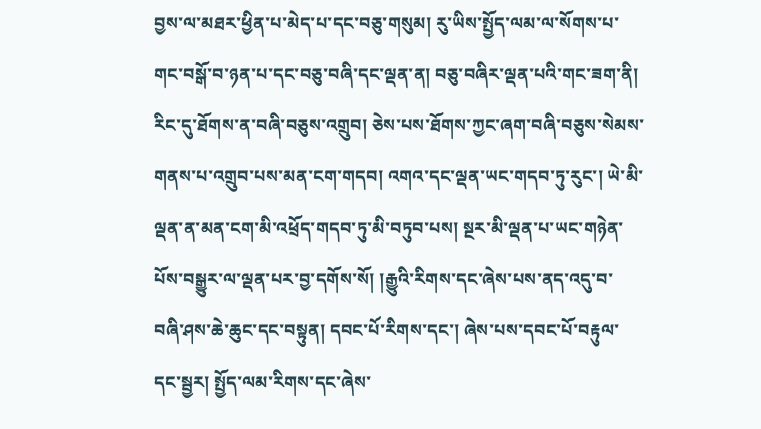བྱས་ལ་མཐར་ཕྱིན་པ་མེད་པ་དང་བཅུ་གསུམ། རུ་ཡིས་སྤྱོད་ལམ་ལ་སོགས་པ་གང་བསྒོ་བ་ཉན་པ་དང་བཅུ་བཞི་དང་ལྡན་ན། བཅུ་བཞིར་ལྡན་པའི་གང་ཟག་ནི། རིང་དུ་ཐོགས་ན་བཞི་བཅུས་འགྲུབ། ཅེས་པས་ཐོགས་ཀྱང་ཞག་བཞི་བཅུས་སེམས་གནས་པ་འགྲུབ་པས་མན་ངག་གདབ། འགའ་དང་ལྡན་ཡང་གདབ་ཏུ་རུང་། ཡེ་མི་ལྡན་ན་མན་ངག་མི་འཕྲོད་གདབ་ཏུ་མི་བཏུབ་པས། སྔར་མི་ལྡན་པ་ཡང་གཉེན་པོས་བསྒྱུར་ལ་ལྡན་པར་བྱ་དགོས་སོ། །རྒྱུའི་རིགས་དང་ཞེས་པས་ནད་འདུ་བ་བཞི་ཤས་ཆེ་ཆུང་དང་བསྟུན། དབང་པོ་རིགས་དང་། ཞེས་པས་དབང་པོ་བརྟུལ་དང་སྦྱར། སྤྱོད་ལམ་རིགས་དང་ཞེས་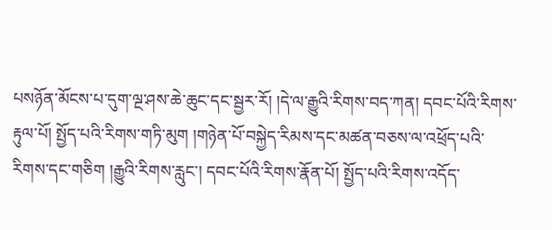པསཉོན་མོངས་པ་དུག་ལྔ་ཤས་ཆེ་ཆུང་དང་སྦྱར་རོ། །དེ་ལ་རྒྱུའི་རིགས་བད་ཀན། དབང་པོའི་རིགས་རྟུལ་པོ། སྤྱོད་པའི་རིགས་གཏི་མུག །གཉེན་པོ་བསྐྱེད་རིམས་དང་མཚན་བཅས་ལ་འཕྲོད་པའི་རིགས་དང་གཅིག །རྒྱུའི་རིགས་རླུང་། དབང་པོའི་རིགས་རྣོན་པོ། སྤྱོད་པའི་རིགས་འདོད་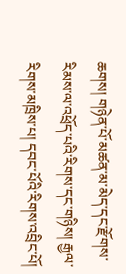ཆགས། གཉེན་པོ་མཚན་མ་མེད་དང་རྫོགས་རིམས་ལ་འཕྲོད་པའི་རིགས་དང་གཉིས། རྒྱལ་རིགས་མཁྲིས་པ། དབང་པོའི་རིགས་འབྲིང་པོ།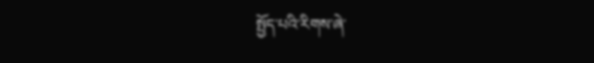སྤྱོད་པའི་རིགས་ཞེ་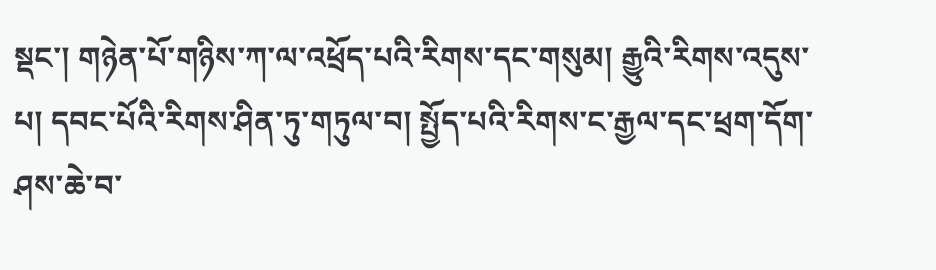སྡང་། གཉེན་པོ་གཉིས་ཀ་ལ་འཕྲོད་པའི་རིགས་དང་གསུམ། རྒྱུའི་རིགས་འདུས་པ། དབང་པོའི་རིགས་ཤིན་ཏུ་གཏུལ་བ། སྤྱོད་པའི་རིགས་ང་རྒྱལ་དང་ཕྲག་དོག་ཤས་ཆེ་བ་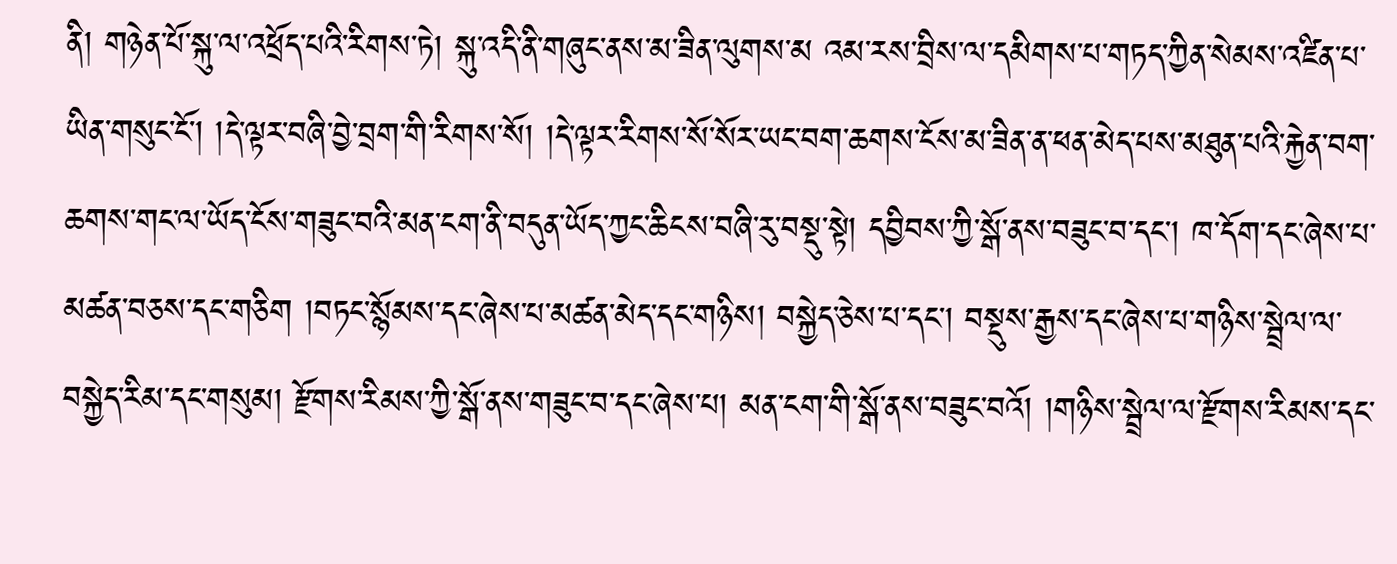ནི། གཉེན་པོ་སྐུ་ལ་འཕྲོད་པའི་རིགས་ཏེ། སྐུ་འདི་ནི་གཞུང་ནས་མ་ཟིན་ལུགས་མ འམ་རས་བྲིས་ལ་དམིགས་པ་གཏད་ཀྱིན་སེམས་འཛིན་པ་ཡིན་གསུང་ངོ་། །དེ་ལྟར་བཞི་བྱེ་བྲག་གི་རིགས་སོ། །དེ་ལྟར་རིགས་སོ་སོར་ཡང་བག་ཆགས་ངོས་མ་ཟིན་ན་ཕན་མེད་པས་མཐུན་པའི་རྐྱེན་བག་ཆགས་གང་ལ་ཡོད་ངོས་གཟུང་བའི་མན་ངག་ནི་བདུན་ཡོད་ཀྱང་ཆིངས་བཞི་རུ་བསྡུ་སྟེ། དབྱིབས་ཀྱི་སྒོ་ནས་བཟུང་བ་དང་། ཁ་དོག་དང་ཞེས་པ་མཚན་བཅས་དང་གཅིག །བཏང་སྙོམས་དང་ཞེས་པ་མཚན་མེད་དང་གཉིས། བསྐྱེད་ཅེས་པ་དང་། བསྡུས་རྒྱས་དང་ཞེས་པ་གཉིས་སྦྲེལ་ལ་བསྐྱེད་རིམ་དང་གསུམ། རྫོགས་རིམས་ཀྱི་སྒོ་ནས་གཟུང་བ་དང་ཞེས་པ། མན་ངག་གི་སྒོ་ནས་བཟུང་བའོ། །གཉིས་སྦྲེལ་ལ་རྫོགས་རིམས་དང་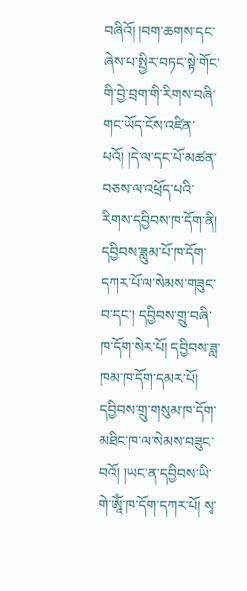བཞིའོ། །བག་ཆགས་དང་ཞེས་པ་སྤྱིར་བཏང་སྟེ་གོང་གི་བྱེ་བྲག་གི་རིགས་བཞི་གང་ཡོད་ངོས་འཛིན་པའོ། །དེ་ལ་དང་པོ་མཚན་བཅས་ལ་འཕྲོད་པའི་རིགས་དབྱིབས་ཁ་དོག་ནི། དབྱིབས་ཟླུམ་པོ་ཁ་དོག་དཀར་པོ་ལ་སེམས་གཟུང་བ་དང་། དབྱིབས་གྲུ་བཞི་ཁ་དོག་སེར་པོ། དབྱིབས་ཟླ་ཁམ་ཁ་དོག་དམར་པོ། དབྱིབས་གྲུ་གསུམ་ཁ་དོག་མཐིང་ཁ་ལ་སེམས་བཟུང་བའོ། །ཡང་ན་དབྱིབས་ཡི་གེ་ཨཱོཾ་ཁ་དོག་དཀར་པོ། སྭ་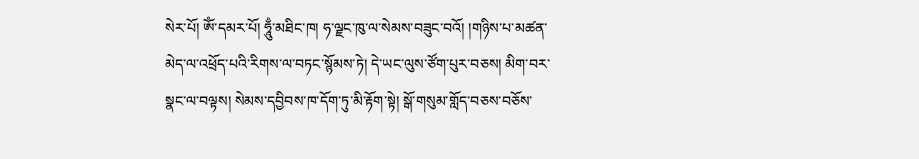སེར་པོ། ༀ་དམར་པོ། ཧཱུྃ་མཐིང་ཁ། ཧ་ལྗང་ཁུ་ལ་སེམས་བཟུང་བའོ། །གཉིས་པ་མཚན་མེད་ལ་འཕྲོད་པའི་རིགས་ལ་བཏང་སྙོམས་ཏེ། དེ་ཡང་ལུས་ཙོག་པུར་བཅས། མིག་བར་སྣང་ལ་བལྟས། སེམས་དབྱིབས་ཁ་དོག་ཏུ་མི་རྟོག་སྟེ། སྒོ་གསུམ་གློད་བཅས་བཅོས་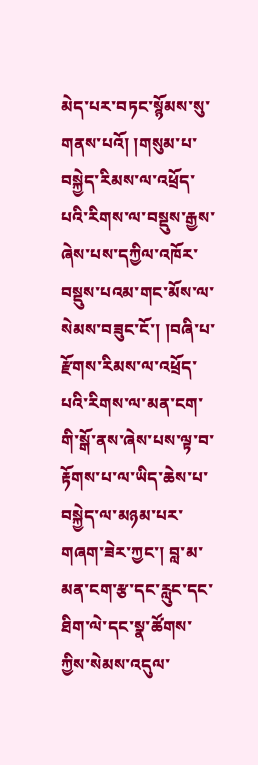མེད་པར་བཏང་སྙོམས་སུ་གནས་པའོ། །གསུམ་པ་བསྐྱེད་རིམས་ལ་འཕྲོད་པའི་རིགས་ལ་བསྡུས་རྒྱས་ཞེས་པས་དཀྱིལ་འཁོར་བསྡུས་པའམ་གང་མོས་ལ་སེམས་བཟུང་ངོ་། །བཞི་པ་རྫོགས་རིམས་ལ་འཕྲོད་པའི་རིགས་ལ་མན་ངག་གི་སྒོ་ནས་ཞེས་པས་ལྟ་བ་རྟོགས་པ་ལ་ཡིད་ཆེས་པ་བསྐྱེད་ལ་མཉམ་པར་གཞག་ཟེར་ཀྱང་། བླ་མ་མན་ངག་རྩ་དང་རླུང་དང་ཐིག་ལེ་དང་སྣ་ཚོགས་ཀྱིས་སེམས་འདུལ་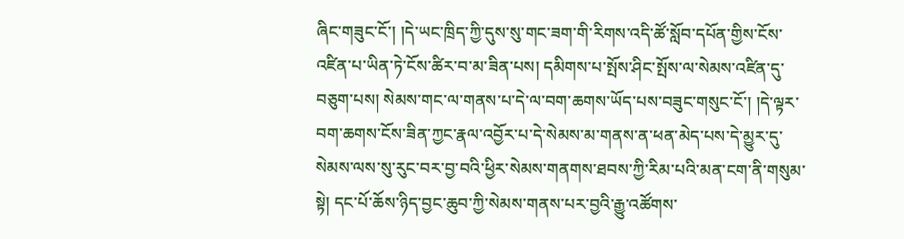ཞིང་གཟུང་ངོ་། །དེ་ཡང་ཁྲིད་ཀྱི་དུས་སུ་གང་ཟག་གི་རིགས་འདི་ཚོ་སློབ་དཔོན་གྱིས་ངོས་འཛིན་པ་ཡིན་ཏེ་ངོས་ཚིར་བ་མ་ཟིན་པས། དམིགས་པ་སྤོས་ཤིང་སྤོས་ལ་སེམས་འཛིན་དུ་བཅུག་པས། སེམས་གང་ལ་གནས་པ་དེ་ལ་བག་ཆགས་ཡོད་པས་བཟུང་གསུང་ངོ་། །དེ་ལྟར་བག་ཆགས་ངོས་ཟིན་ཀྱང་རྣལ་འབྱོར་པ་དེ་སེམས་མ་གནས་ན་ཕན་མེད་པས་དེ་མྱུར་དུ་སེམས་ལས་སུ་རུང་བར་བྱ་བའི་ཕྱིར་སེམས་གནགས་ཐབས་ཀྱི་རིམ་པའི་མན་ངག་ནི་གསུམ་སྟེ། དང་པོ་ཆོས་ཉིད་བྱང་ཆུབ་ཀྱི་སེམས་གནས་པར་བྱའི་རྒྱུ་འཚོགས་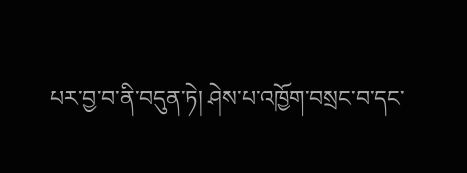པར་བྱ་བ་ནི་བདུན་ཏེ། ཤེས་པ་འཁྱོག་བསྲང་བ་དང་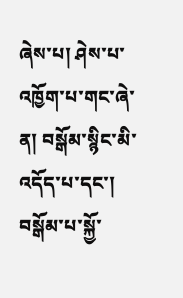ཞེས་པ། ཤེས་པ་འཁྱོག་པ་གང་ཞེ་ན། བསྒོམ་སྙིང་མི་འདོད་པ་དང་། བསྒོམ་པ་སྐྱོ་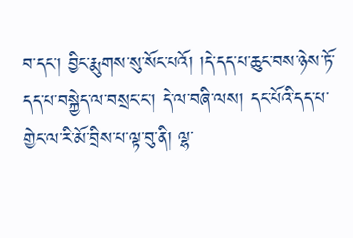བ་དང་། བྱིང་རྨུགས་སུ་སོང་པའོ། །དེ་དད་པ་ཆུང་བས་ཉེས་ཏོ་དད་པ་བསྐྱེད་ལ་བསྲང་ང་། དེ་ལ་བཞི་ལས། དང་པོའི་དད་པ་གྱེང་ལ་རི་མོ་བྲིས་པ་ལྟ་བུ་ནི། ལྷ་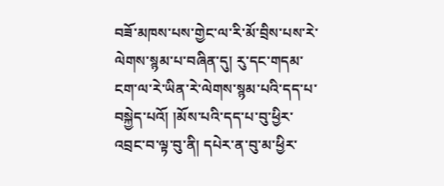བཟོ་མཁས་པས་གྱེང་ལ་རི་མོ་བྲིས་པས་རེ་ལེགས་སྙམ་པ་བཞིན་དུ། རུ་དང་གདམ་ངག་ལ་རེ་ཡིན་རེ་ལེགས་སྙམ་པའི་དད་པ་བསྐྱེད་པའོ། །མོས་པའི་དད་པ་བུ་ཕྱིར་འབྲང་བ་ལྟ་བུ་ནི། དཔེར་ན་བུ་མ་ཕྱིར་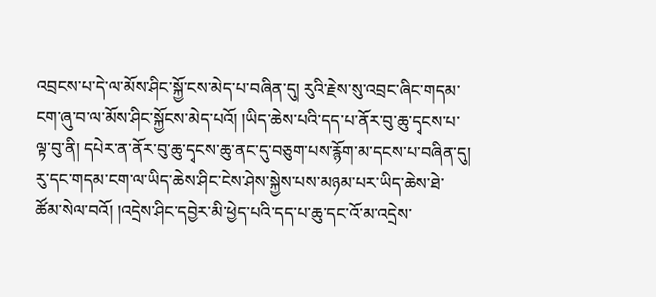འབྲངས་པ་དེ་ལ་མོས་ཤིང་སྐྱོ་ངས་མེད་པ་བཞིན་དུ། རུའི་རྗེས་སུ་འབྲང་ཞིང་གདམ་ངག་ཞུ་བ་ལ་མོས་ཤིང་སྐྱོངས་མེད་པའོ། །ཡིད་ཆེས་པའི་དད་པ་ནོར་བུ་ཆུ་དྭངས་པ་ལྟ་བུ་ནི། དཔེར་ན་ནོར་བུ་ཆུ་དྭངས་ཆུ་ནང་དུ་བཅུག་པས་རྙོག་མ་དངས་པ་བཞིན་དུ། རུ་དང་གདམ་ངག་ལ་ཡིད་ཆེས་ཤིང་ངེས་ཤེས་སྐྱེས་པས་མཉམ་པར་ཡིད་ཆེས་ཐེ་ཚོམ་སེལ་བའོ། །འདྲེས་ཤིང་དབྱེར་མི་ཕྱེད་པའི་དད་པ་ཆུ་དང་འོ་མ་འདྲེས་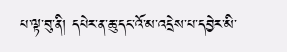པ་ལྟ་བུ་ནི། དཔེར་ན་ཆུ་དང་འོ་མ་འདྲེས་པ་དབྱེར་མི་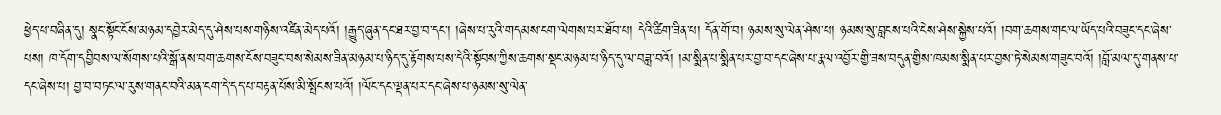ཕྱེད་པ་བཞིན་དུ། སྣང་སྟོང་ངོས་མཉམ་དབྱེར་མེད་དུ་ཤེས་པས་གཉིས་འཛིན་མེད་པའོ། །རྒྱུད་ཞུན་དང་ཐར་བྱ་བ་དང་། །ཞེས་པ་རུའི་གདམས་ངག་ལེགས་པར་ཐོབ་པ། དེའི་ཚིག་ཟིན་པ། དོན་གོ་བ། ཉམས་སུ་ལེན་ཤེས་པ། ཉམས་སུ་བླངས་པའི་ངེས་ཤེས་སྐྱེས་པའོ། །བག་ཆགས་གང་ལ་ཡོད་པའི་བཟུང་དང་ཞེས་པས། ཁ་དོག་དབྱིབས་ལ་སོགས་པའི་སྒོ་ནས་བག་ཆགས་ངོས་བཟུང་བས་སེམས་ཟིན་མཉམ་པ་ཉིད་དུ་རྟོགས་པས་དེའི་སྟོབས་ཀྱིས་ཆགས་སྡང་མཉམ་པ་ཉིད་དུ་ལ་བཟླ་བའོ། །མ་སྨིན་པ་སྨིན་པར་བྱ་བ་དང་ཞེས་པ་རྣལ་འབྱོར་གྱི་ཟས་བདུན་གྱིས་ཁམས་སྨིན་པར་བྱས་ཏེ་སེམས་གཟུང་བའོ། །བློ་མལ་དུ་གནས་པ་དང་ཞེས་པ། བྱ་བ་བཏང་ལ་རུས་གནང་བའི་མན་ངག་དེ་དད་པ་བརྟན་པོས་མི་སྤོངས་པའོ། །ལོང་དང་ལྡན་པར་དང་ཞེས་པ་ཉམས་སུ་ལེན་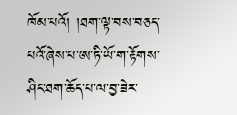ཁོམ་པའོ། །ཐག་ལྟ་བས་བཅད་པའོ་ཞེས་པ་ཨ་ཏི་ཡོ་ག་རྟོགས་ཤིང་ཐག་ཆོད་པ་ལ་བྱ་ཟེར་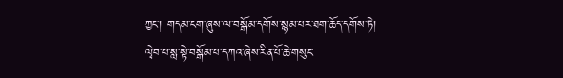ཀྱང་། གདམ་ངག་ཞུས་ལ་བསྒོམ་དགོས་སྙམ་པར་ཐག་ཆོད་དགོས་ཏེ། ལྭེབ་པ་སླ་སྟེ་བསྒོམ་པ་དཀའ་ཞེས་རིན་པོ་ཆེ་གསུང་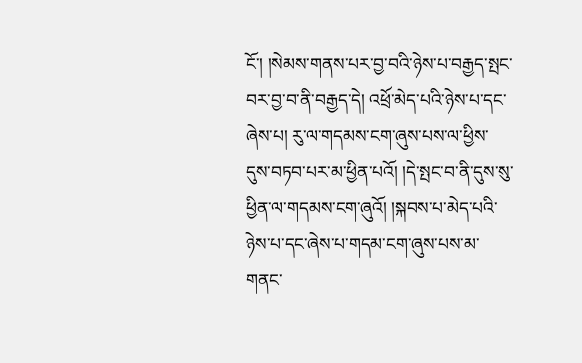ངོ་། །སེམས་གནས་པར་བྱ་བའི་ཉེས་པ་བརྒྱད་སྤང་བར་བྱ་བ་ནི་བརྒྱད་དེ། འཕྲོ་མེད་པའི་ཉེས་པ་དང་ཞེས་པ། རུ་ལ་གདམས་ངག་ཞུས་པས་ལ་ཕྱིས་དུས་བཏབ་པར་མ་ཕྱིན་པའོ། །དེ་སྤང་བ་ནི་དུས་སུ་ཕྱིན་ལ་གདམས་ངག་ཞུའོ། །སྐབས་པ་མེད་པའི་ཉེས་པ་དང་ཞེས་པ་གདམ་ངག་ཞུས་པས་མ་གནང་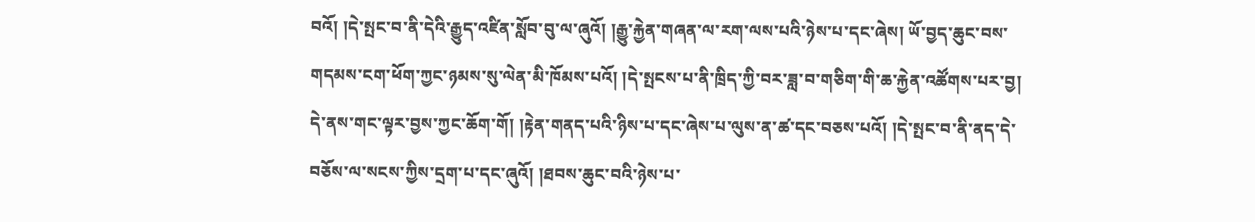བའོ། །དེ་སྤང་བ་ནི་དེའི་རྒྱུད་འཛིན་སློབ་བུ་ལ་ཞུའོ། །རྒྱུ་རྐྱེན་གཞན་ལ་རག་ལས་པའི་ཉེས་པ་དང་ཞེས། ཡོ་བྱད་ཆུང་བས་གདམས་ངག་ཕོག་ཀྱང་ཉམས་སུ་ལེན་མི་ཁོམས་པའོ། །དེ་སྤངས་པ་ནི་ཁྲིད་ཀྱི་བར་ཟླ་བ་གཅིག་གི་ཆ་རྐྱེན་འཚོགས་པར་བྱ། དེ་ནས་གང་ལྟར་བྱས་ཀྱང་ཆོག་གོ། །རྟེན་གནད་པའི་ཉིས་པ་དང་ཞེས་པ་ལུས་ན་ཚ་དང་བཅས་པའོ། །དེ་སྤང་བ་ནི་ནད་དེ་བཅོས་ལ་སངས་ཀྱིས་དྲག་པ་དང་ཞུའོ། །ཐབས་ཆུང་བའི་ཉེས་པ་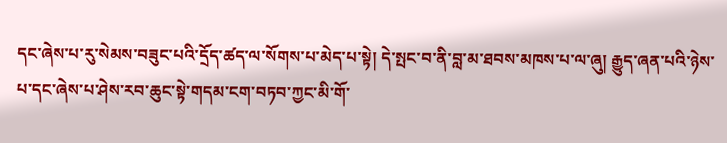དང་ཞེས་པ་རུ་སེམས་བཟུང་པའི་དྲོད་ཚད་ལ་སོགས་པ་མེད་པ་སྟེ། དེ་སྤང་བ་ནི་བླ་མ་ཐབས་མཁས་པ་ལ་ཞུ། རྒྱུད་ཞན་པའི་ཉེས་པ་དང་ཞེས་པ་ཤེས་རབ་ཆུང་སྟེ་གདམ་ངག་བཏབ་ཀྱང་མི་གོ་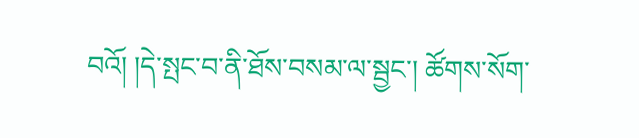བའོ། །དེ་སྤང་བ་ནི་ཐོས་བསམ་ལ་སྦྱང་། ཚོགས་སོག་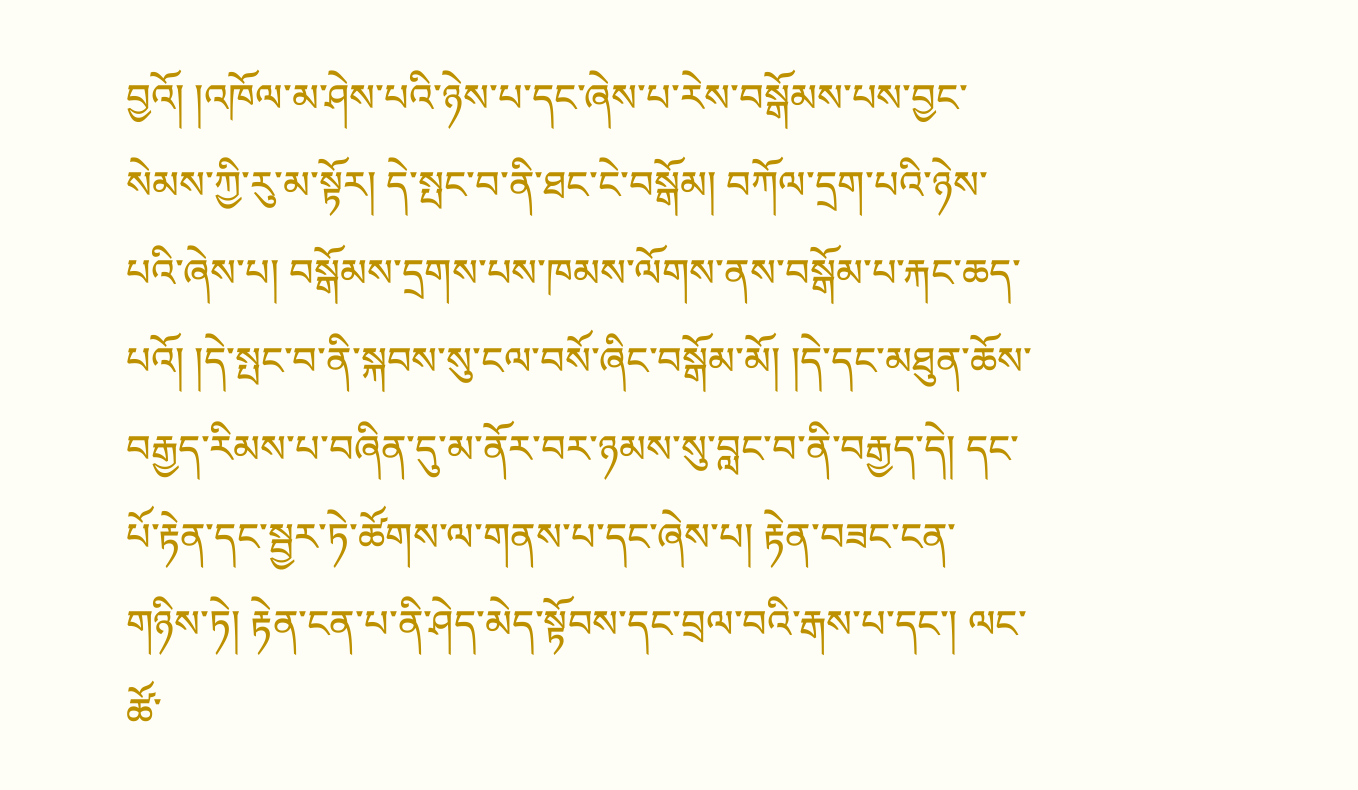བྱའོ། །འཁོལ་མ་ཤེས་པའི་ཉེས་པ་དང་ཞེས་པ་རེས་བསྒོམས་པས་བྱང་སེམས་ཀྱི་རུ་མ་སྟོར། དེ་སྤང་བ་ནི་ཐང་ངེ་བསྒོམ། བཀོལ་དྲག་པའི་ཉེས་པའི་ཞེས་པ། བསྒོམས་དྲགས་པས་ཁམས་ལོགས་ནས་བསྒོམ་པ་རྐང་ཆད་པའོ། །དེ་སྤང་བ་ནི་སྐབས་སུ་ངལ་བསོ་ཞིང་བསྒོམ་མོ། །དེ་དང་མཐུན་ཆོས་བརྒྱད་རིམས་པ་བཞིན་དུ་མ་ནོར་བར་ཉམས་སུ་བླང་བ་ནི་བརྒྱད་དེ། དང་པོ་རྟེན་དང་སྦྱར་ཏེ་ཚོགས་ལ་གནས་པ་དང་ཞེས་པ། རྟེན་བཟང་ངན་གཉིས་ཏེ། རྟེན་ངན་པ་ནི་ཤེད་མེད་སྟོབས་དང་བྲལ་བའི་རྒས་པ་དང་། ལང་ཚོ་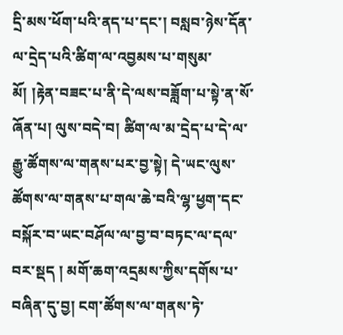དྲི་མས་ཕོག་པའི་ནད་པ་དང་། བསླབ་ཉེས་དོན་ལ་དྲེད་པའི་ཚིག་ལ་འབྱམས་པ་གསུམ་མོ། །རྟེན་བཟང་པ་ནི་དེ་ལས་བཟློག་པ་སྟེ་ན་སོ་ཞོན་པ། ལུས་བདེ་བ། ཚིག་ལ་མ་དྲེད་པ་དེ་ལ་རྒྱུ་ཚོགས་ལ་གནས་པར་བྱ་སྟེ། དེ་ཡང་ལུས་ཚོགས་ལ་གནས་པ་གལ་ཆེ་བའི་ལྷ་ཕྱག་དང་བསྐོར་བ་ཡང་བཤོལ་ལ་བྱ་བ་བཏང་ལ་དལ་བར་སྡད ། མགོ་ཆག་འདྲམས་ཀྱིས་དགོས་པ་བཞིན་དུ་བྱ། ངག་ཚོགས་ལ་གནས་ཏེ་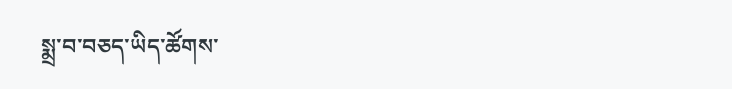སྨྲ་བ་བཅད་ཡིད་ཚོགས་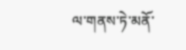ལ་གནས་ཏེ་མནོ་